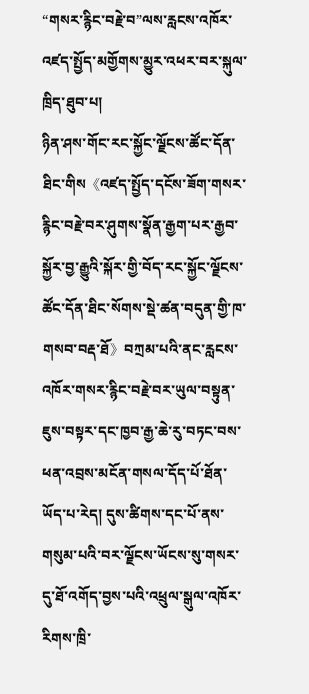“གསར་རྙིང་བརྗེ་བ”ལས་རླངས་འཁོར་འཛད་སྤྱོད་མགྱོགས་མྱུར་འཕར་བར་སྐུལ་ཁྲིད་ཐུབ་པ།
ཉིན་ཤས་གོང་རང་སྐྱོང་ལྗོངས་ཚོང་དོན་ཐིང་གིས《འཛད་སྤྱོད་དངོས་ཟོག་གསར་རྙིང་བརྗེ་བར་ཤུགས་སྣོན་རྒྱག་པར་རྒྱབ་སྐྱོར་བྱ་རྒྱུའི་སྐོར་གྱི་བོད་རང་སྐྱོང་ལྗོངས་ཚོང་དོན་ཐིང་སོགས་སྡེ་ཚན་བདུན་གྱི་ཁ་གསབ་བརྡ་ཐོ》བཀྲམ་པའི་ནང་རླངས་འཁོར་གསར་རྙིང་བརྗེ་བར་ཡུལ་བསྟུན་ཇུས་བསྟར་དང་ཁྱབ་རྒྱ་ཆེ་རུ་བཏང་བས་ཕན་འབྲས་མངོན་གསལ་དོད་པོ་ཐོན་ཡོད་པ་རེད། དུས་ཚིགས་དང་པོ་ནས་གསུམ་པའི་བར་ལྗོངས་ཡོངས་སུ་གསར་དུ་ཐོ་འགོད་བྱས་པའི་འཕྲུལ་སྒུལ་འཁོར་རིགས་ཁྲི་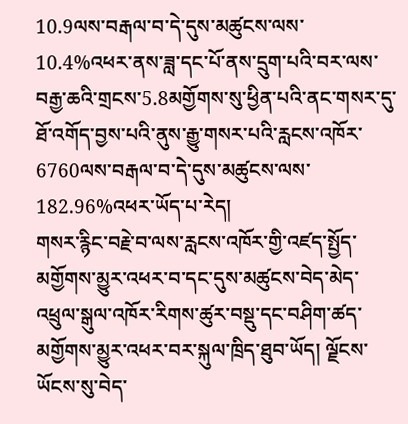10.9ལས་བརྒལ་བ་དེ་དུས་མཚུངས་ལས་10.4%འཕར་ནས་ཟླ་དང་པོ་ནས་དྲུག་པའི་བར་ལས་བརྒྱ་ཆའི་གྲངས་5.8མགྱོགས་སུ་ཕྱིན་པའི་ནང་གསར་དུ་ཐོ་འགོད་བྱས་པའི་ནུས་རྒྱུ་གསར་པའི་རླངས་འཁོར་6760ལས་བརྒལ་བ་དེ་དུས་མཚུངས་ལས་182.96%འཕར་ཡོད་པ་རེད།
གསར་རྙིང་བརྗེ་བ་ལས་རླངས་འཁོར་གྱི་འཛད་སྤྱོད་མགྱོགས་མྱུར་འཕར་བ་དང་དུས་མཚུངས་བེད་མེད་འཕྲུལ་སྒུལ་འཁོར་རིགས་ཚུར་བསྡུ་དང་བཤིག་ཚད་མགྱོགས་མྱུར་འཕར་བར་སྐུལ་ཁྲིད་ཐུབ་ཡོད། ལྗོངས་ཡོངས་སུ་བེད་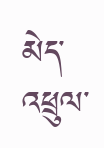མེད་འཕྲུལ་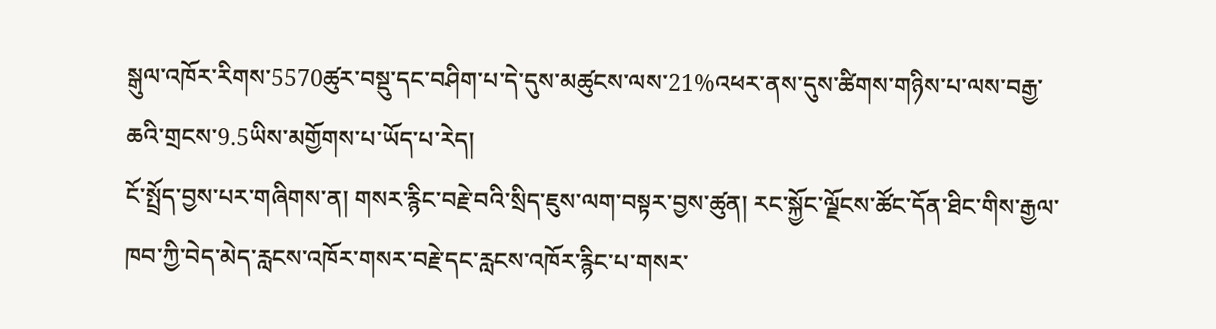སྒུལ་འཁོར་རིགས་5570ཚུར་བསྡུ་དང་བཤིག་པ་དེ་དུས་མཚུངས་ལས་21%འཕར་ནས་དུས་ཚིགས་གཉིས་པ་ལས་བརྒྱ་ཆའི་གྲངས་9.5ཡིས་མགྱོགས་པ་ཡོད་པ་རེད།
ངོ་སྤྲོད་བྱས་པར་གཞིགས་ན། གསར་རྙིང་བརྗེ་བའི་སྲིད་ཇུས་ལག་བསྟར་བྱས་ཚུན། རང་སྐྱོང་ལྗོངས་ཚོང་དོན་ཐིང་གིས་རྒྱལ་ཁབ་ཀྱི་བེད་མེད་རླངས་འཁོར་གསར་བརྗེ་དང་རླངས་འཁོར་རྙིང་པ་གསར་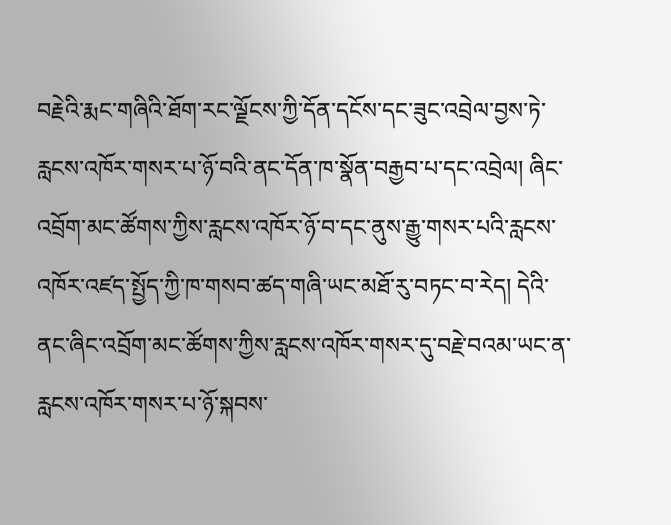བརྗེའི་རྨང་གཞིའི་ཐོག་རང་ལྗོངས་ཀྱི་དོན་དངོས་དང་ཟུང་འབྲེལ་བྱས་ཏེ་རླངས་འཁོར་གསར་པ་ཉོ་བའི་ནང་དོན་ཁ་སྣོན་བརྒྱབ་པ་དང་འབྲེལ། ཞིང་འབྲོག་མང་ཚོགས་ཀྱིས་རླངས་འཁོར་ཉོ་བ་དང་ནུས་རྒྱུ་གསར་པའི་རླངས་འཁོར་འཛད་སྤྱོད་ཀྱི་ཁ་གསབ་ཚད་གཞི་ཡང་མཐོ་རུ་བཏང་བ་རེད། དེའི་ནང་ཞིང་འབྲོག་མང་ཚོགས་ཀྱིས་རླངས་འཁོར་གསར་དུ་བརྗེ་བའམ་ཡང་ན་རླངས་འཁོར་གསར་པ་ཉོ་སྐབས་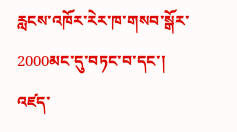རླངས་འཁོར་རེར་ཁ་གསབ་སྒོར་2000མང་དུ་བཏང་བ་དང་། འཛད་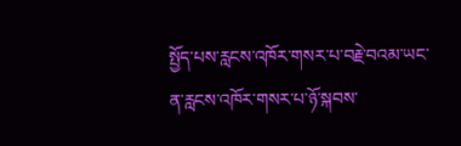སྤྱོད་པས་རླངས་འཁོར་གསར་པ་བརྗེ་བའམ་ཡང་ན་རླངས་འཁོར་གསར་པ་ཉོ་སྐབས་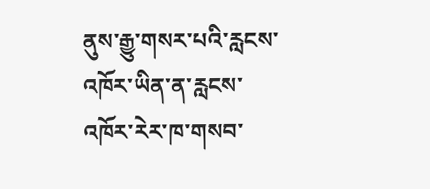ནུས་རྒྱུ་གསར་པའི་རླངས་འཁོར་ཡིན་ན་རླངས་འཁོར་རེར་ཁ་གསབ་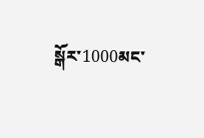སྒོར་1000མང་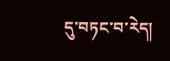དུ་བཏང་བ་རེད།